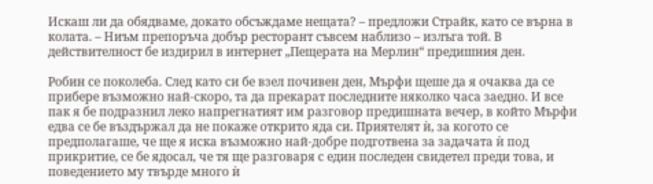Искаш ли да обядваме, докато обсъждаме нещата? – предложи Страйк, като се върна в колата. – Ниъм препоръча добър ресторант съвсем наблизо – излъга той. В действителност бе издирил в интернет „Пещерата на Мерлин“ предишния ден.

Робин се поколеба. След като си бе взел почивен ден, Мърфи щеше да я очаква да се прибере възможно най-скоро, та да прекарат последните няколко часа заедно. И все пак я бе подразнил леко напрегнатият им разговор предишната вечер, в който Мърфи едва се бе въздържал да не покаже открито яда си. Приятелят ѝ, за когото се предполагаше, че ще я иска възможно най-добре подготвена за задачата ѝ под прикритие, се бе ядосал, че тя ще разговаря с един последен свидетел преди това, и поведението му твърде много ѝ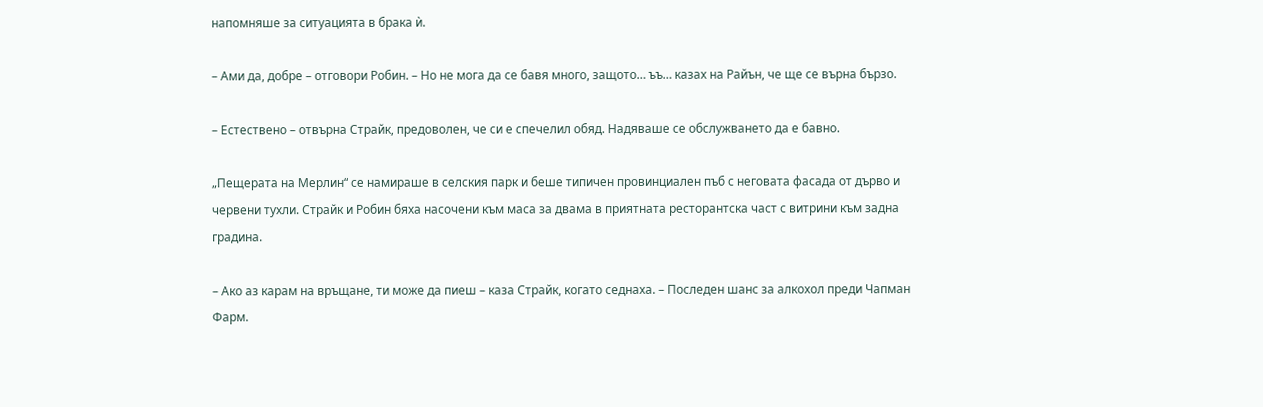напомняше за ситуацията в брака ѝ.

– Ами да, добре – отговори Робин. – Но не мога да се бавя много, защото… ъъ… казах на Райън, че ще се върна бързо.

– Естествено – отвърна Страйк, предоволен, че си е спечелил обяд. Надяваше се обслужването да е бавно.

„Пещерата на Мерлин“ се намираше в селския парк и беше типичен провинциален пъб с неговата фасада от дърво и червени тухли. Страйк и Робин бяха насочени към маса за двама в приятната ресторантска част с витрини към задна градина.

– Ако аз карам на връщане, ти може да пиеш – каза Страйк, когато седнаха. – Последен шанс за алкохол преди Чапман Фарм.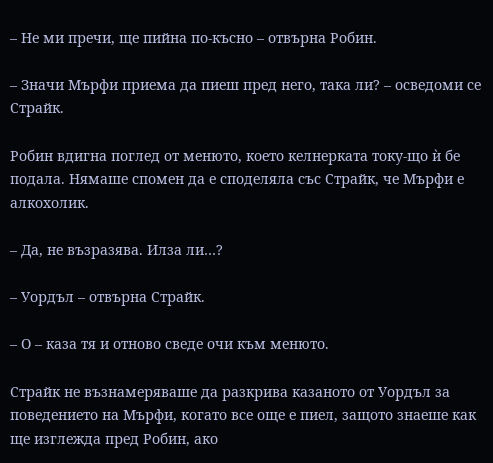– Не ми пречи, ще пийна по-късно – отвърна Робин.

– Значи Мърфи приема да пиеш пред него, така ли? – осведоми се Страйк.

Робин вдигна поглед от менюто, което келнерката току-що ѝ бе подала. Нямаше спомен да е споделяла със Страйк, че Мърфи е алкохолик.

– Да, не възразява. Илза ли…?

– Уордъл – отвърна Страйк.

– О – каза тя и отново сведе очи към менюто.

Страйк не възнамеряваше да разкрива казаното от Уордъл за поведението на Мърфи, когато все още е пиел, защото знаеше как ще изглежда пред Робин, ако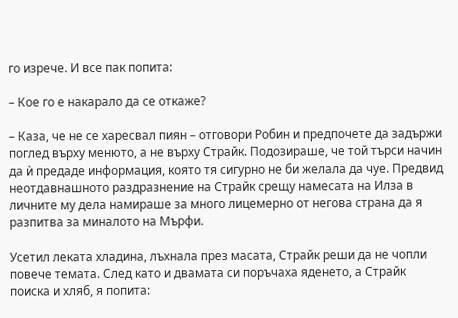го изрече. И все пак попита:

– Кое го е накарало да се откаже?

– Каза, че не се харесвал пиян – отговори Робин и предпочете да задържи поглед върху менюто, а не върху Страйк. Подозираше, че той търси начин да ѝ предаде информация, която тя сигурно не би желала да чуе. Предвид неотдавнашното раздразнение на Страйк срещу намесата на Илза в личните му дела намираше за много лицемерно от негова страна да я разпитва за миналото на Мърфи.

Усетил леката хладина, лъхнала през масата, Страйк реши да не чопли повече темата. След като и двамата си поръчаха яденето, а Страйк поиска и хляб, я попита: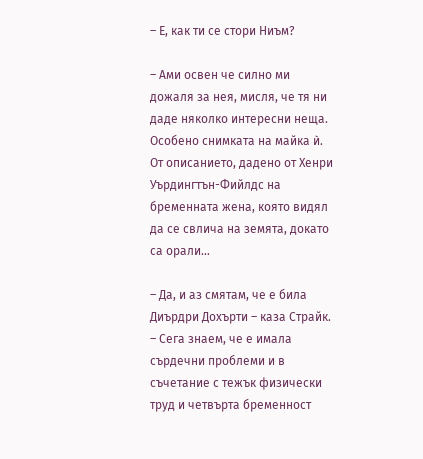– Е, как ти се стори Ниъм?

– Ами освен че силно ми дожаля за нея, мисля, че тя ни даде няколко интересни неща. Особено снимката на майка ѝ. От описанието, дадено от Хенри Уърдингтън-Фийлдс на бременната жена, която видял да се свлича на земята, докато са орали…

– Да, и аз смятам, че е била Диърдри Дохърти – каза Страйк. – Сега знаем, че е имала сърдечни проблеми и в съчетание с тежък физически труд и четвърта бременност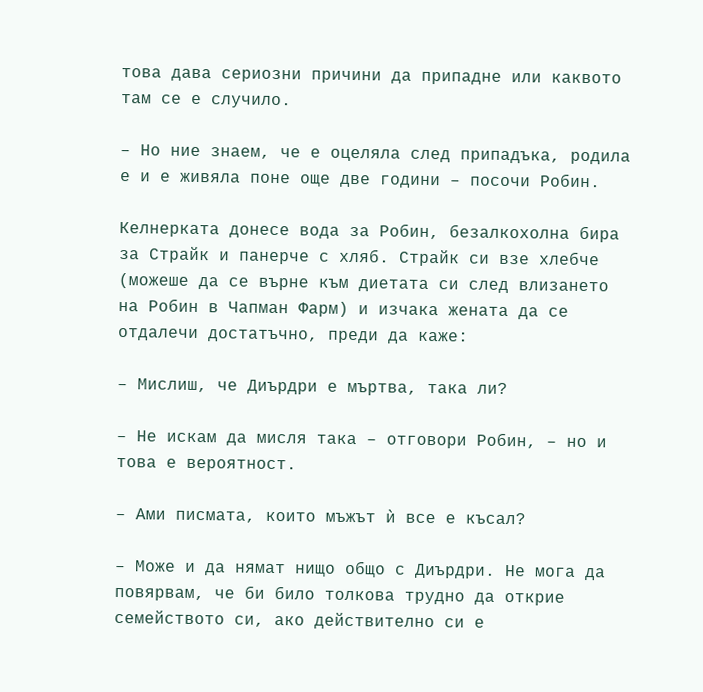това дава сериозни причини да припадне или каквото там се е случило.

– Но ние знаем, че е оцеляла след припадъка, родила е и е живяла поне още две години – посочи Робин.

Келнерката донесе вода за Робин, безалкохолна бира за Страйк и панерче с хляб. Страйк си взе хлебче (можеше да се върне към диетата си след влизането на Робин в Чапман Фарм) и изчака жената да се отдалечи достатъчно, преди да каже:

– Мислиш, че Диърдри е мъртва, така ли?

– Не искам да мисля така – отговори Робин, – но и това е вероятност.

– Ами писмата, които мъжът ѝ все е късал?

– Може и да нямат нищо общо с Диърдри. Не мога да повярвам, че би било толкова трудно да открие семейството си, ако действително си е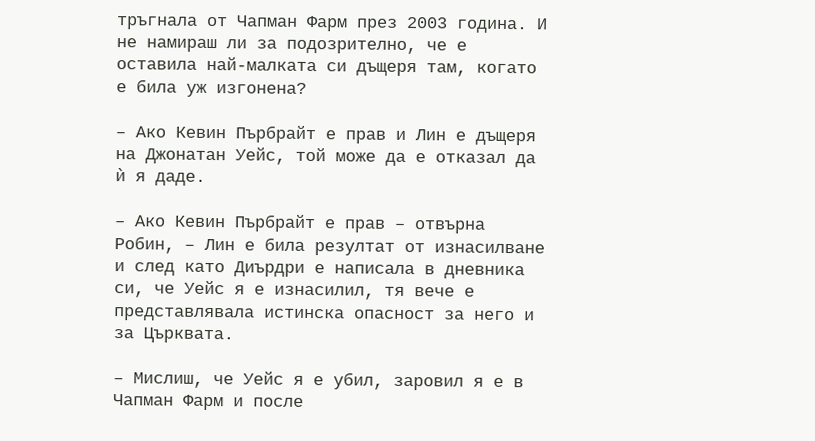тръгнала от Чапман Фарм през 2003 година. И не намираш ли за подозрително, че е оставила най-малката си дъщеря там, когато е била уж изгонена?

– Ако Кевин Пърбрайт е прав и Лин е дъщеря на Джонатан Уейс, той може да е отказал да ѝ я даде.

– Ако Кевин Пърбрайт е прав – отвърна Робин, – Лин е била резултат от изнасилване и след като Диърдри е написала в дневника си, че Уейс я е изнасилил, тя вече е представлявала истинска опасност за него и за Църквата.

– Мислиш, че Уейс я е убил, заровил я е в Чапман Фарм и после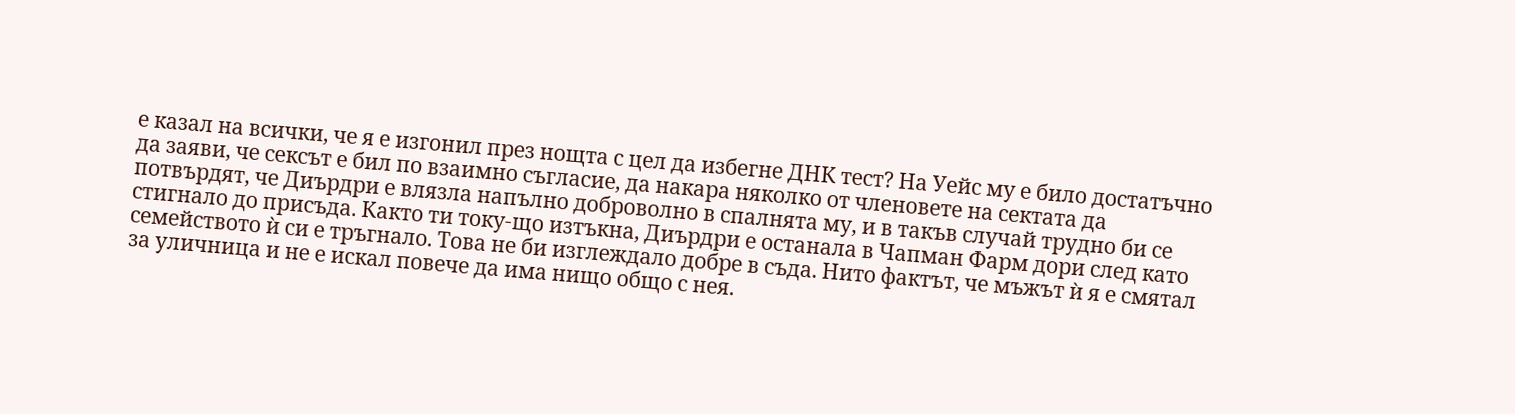е казал на всички, че я е изгонил през нощта с цел да избегне ДНК тест? На Уейс му е било достатъчно да заяви, че сексът е бил по взаимно съгласие, да накара няколко от членовете на сектата да потвърдят, че Диърдри е влязла напълно доброволно в спалнята му, и в такъв случай трудно би се стигнало до присъда. Както ти току-що изтъкна, Диърдри е останала в Чапман Фарм дори след като семейството ѝ си е тръгнало. Това не би изглеждало добре в съда. Нито фактът, че мъжът ѝ я е смятал за уличница и не е искал повече да има нищо общо с нея.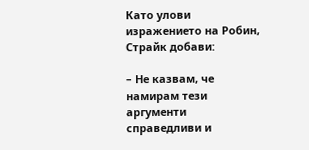Като улови изражението на Робин, Страйк добави:

– Не казвам, че намирам тези аргументи справедливи и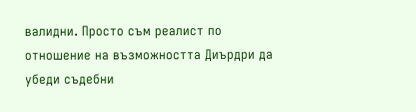валидни. Просто съм реалист по отношение на възможността Диърдри да убеди съдебни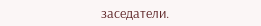заседатели.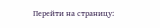Перейти на страницу: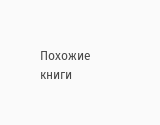Похожие книги